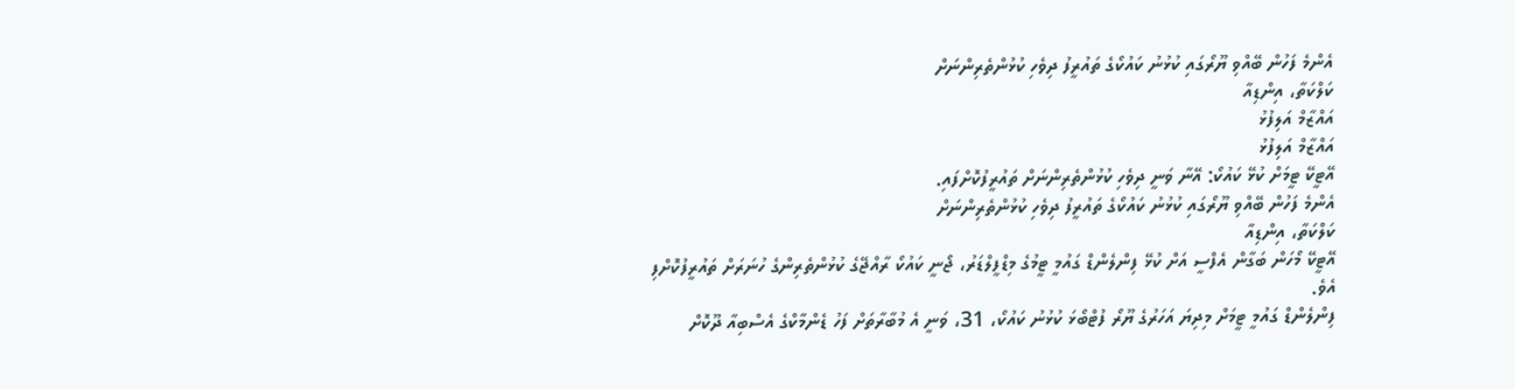އެންމެ ފަހުން ބޭއްވި ޔޫރޯގައި ކުޅުނު ކައުކޯގެ ތައުރީފު ދިވެހި ކުޅުންތެރިންނަށް
ކަލްކަތާ، އިންޑިއާ
އައްޒާމް އަލިފުޅު
އައްޒާމް އަލިފުޅު
އޭޓީކޭ ޓީމަށް ކުޅޭ ކައުކޯ: އޭނާ ވަނީ ދިވެހި ކުޅުންތެރިންނަށް ތައުރީފުކޮށްފައި.
އެންމެ ފަހުން ބޭއްވި ޔޫރޯގައި ކުޅުނު ކައުކޯގެ ތައުރީފު ދިވެހި ކުޅުންތެރިންނަށް
ކަލްކަތާ، އިންޑިއާ
އޭޓީކޭ މޯހަން ބަގާން އެފްސީ އަށް ކުޅޭ ފިންލެންޑް ގައުމީ ޓީމުގެ މިޑްފީލްޑަރު، ޖޯނީ ކައުކޯ ރާއްޖޭގެ ކުޅުންތެރިންގެ ހުނަރަށް ތައުރީފުކޮށްފި އެވެ.
ފިންލެންޑް ގައުމީ ޓީމަށް މިދިޔަ އަހަރުގެ ޔޫރޯ ފުޓްބޯޅަ ކުޅުނު ކައުކޯ، 31، ވަނީ އެ މުބާރާތަށް ފަހު ޑެންމާކްގެ އެސްބިއާ ދޫކޮށް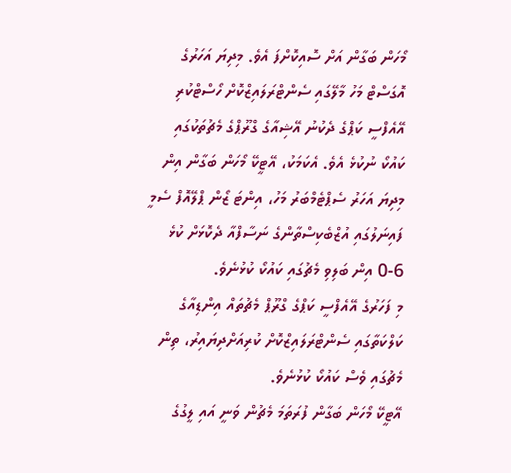މޯހަން ބަގާން އަށް ސޮއިކޮށްފަ އެވެ. މިދިޔަ އަހަރުގެ އޮގަސްޓް މަހު މާލޭގައި ސެންޓްރަލައިޒްކޮށް ހޯސްޓްކުރި އޭއެފްސީ ކަޕްގެ ދެކުނު އޭޝިއާގެ ގްރޫޕްގެ މެޗުތަކުގައި ކައުކޯ ނުކުޅެ އެވެ. އެކަމަކު، އޭޓީކޭ މޯހަން ބަގާން އިން މިދިޔަ އަހަރު ސެޕްޓެމްބަރު މަހު، އިންޓަ ޒޯން ޕްލޭއޮފް ސެމީ ފައިނަލުގައި އުޒްބެކިސްތާންގެ ނަސާފްއާ ދެކޮޅަށް ކުޅެ 6-0 އިން ބަލިވި މެޗުގައި ކައުކޯ ކުޅުނެވެ.
މި ފަހަރުގެ އޭއެފްސީ ކަޕްގެ ގްރޫޕް މެޗުތައް އިންޑިއާގެ ކަލްކަތާގައި ސެންޓްރަލައިޒްކޮށް ކުރިއަށްދިޔައިރު، ތިން މެޗުގައި ވެސް ކައުކޯ ކުޅުނެވެ.
އޭޓީކޭ މޯހަން ބަގާން ފުރަތަމަ މެޗުން ވަނީ އައި ލީގުގެ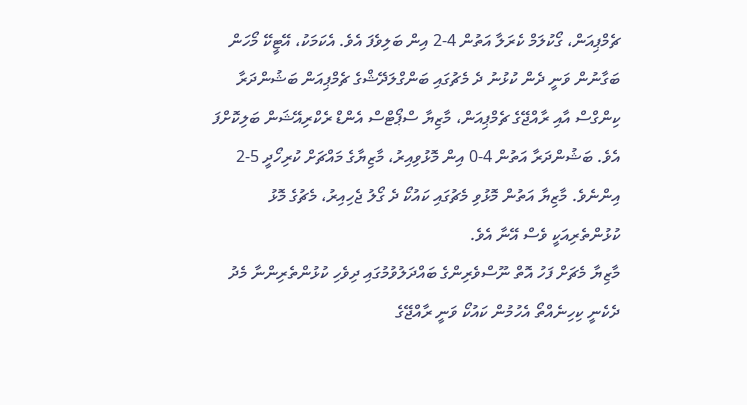ޗެމްޕިއަން، ގޯކުލަމް ކެރަލާ އަތުން 4-2 އިން ބަލިވެފަ އެވެ. އެކަމަކު، އޭޓީކޭ މޯހަން ބަގާނުން ވަނީ ދެން ކުޅުނު ދެ މެޗުގައި ބަންގްލަދޭޝްގެ ޗެމްޕިއަން ބަޝުންދަރާ ކިންގްސް އާއި ރާއްޖޭގެ ޗެމްޕިއަން، މާޒިޔާ ސްޕޯޓްސް އެންޑް ރެކްރިއޭޝަން ބަލިކޮށްފަ އެވެ. ބަޝުންދަރާ އަތުން 4-0 އިން މޮޅުވިއިރު، މާޒިޔާގެ މައްޗަށް ކުރިހޯދީ 5-2 އިންނެވެ. މާޒިޔާ އަތުން މޮޅުވި މެޗުގައި ކައުކޯ ދެ ގޯލު ޖެހިއިރު، މެޗުގެ މޮޅު ކުޅުންތެރިއަކީ ވެސް އޭނާ އެވެ.
މާޒިޔާ މެޗަށް ފަހު އޮތް ނޫސްވެރިންގެ ބައްދަލުވުމުގައި ދިވެހި ކުޅުންތެރިންނާ މެދު ދެކެނީ ކިހިނެއްތޯ އެހުމުން ކައުކޯ ވަނީ ރާއްޖޭގެ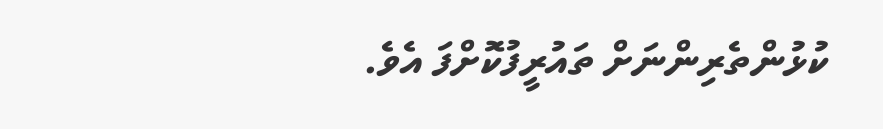ކުޅުންތެރިންނަށް ތައުރީފުކޮށްފަ އެވެ.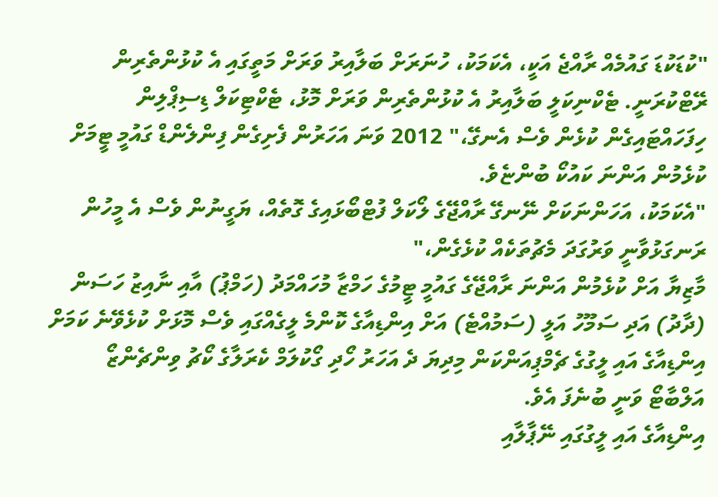"ކުޑަކުޑަ ގައުމެއް ރާއްޖެ އަކީ، އެކަމަކު، ހުނަރަށް ބަލާއިރު ވަރަށް މަތީގައި އެ ކުޅުންތެރިން ރޭޓްކުރަނީ. ޓެކްނިކަލީ ބަލާއިރު އެ ކުޅުންތެރިން ވަރަށް މޮޅު، ޓެކްޓިކަލް ޑިސިޕްލިން ހިފަހައްޓައިގެން ކުޅެން ވެސް އެނގޭ،" 2012 ވަނަ އަހަރުން ފެށިގެން ފިންލެންޑް ގައުމީ ޓީމަށް ކުޅެމުން އަންނަ ކައުކޯ ބުންޏެވެ.
"އެކަމަކު، އަހަންނަކަށް ނޭނގޭ ރާއްޖޭގެ ލޯކަލް ފުޓްބޯޅައިގެ ގޮތެއް، ޔަގީނުން ވެސް އެ މީހުން ރަނގަޅުވާނީ ވަރުގަދަ މެޗުތަކެއް ކުޅެގެން،"
މާޒިޔާ އަށް ކުޅެމުން އަންނަ ރާއްޖޭގެ ގައުމީ ޓީމުގެ ހަމްޒާ މުހައްމަދު (ހަމްޕު) އާއި ނާއިޒު ހަސަން (ދާދު) އަދި ސަމޫހު އަލީ (ސަމުއްޓެ) އަށް އިންޑިއާގެ ކޮންމެ ލީގެއްގައި ވެސް މޮޅަށް ކުޅެވޭނެ ކަމަށް އިންޑިއާގެ އައި ލީގުގެ ޗެމްޕިއަންކަން މިދިޔަ ދެ އަހަރު ހޯދި ގޯކުލަމް ކެރަލާގެ ކޯޗު ވިންޗެންޒޯ އަލްބާޓޯ ވަނީ ބުނެފަ އެވެ.
އިންޑިއާގެ އައި ލީގުގައި ނޭޕާލާއި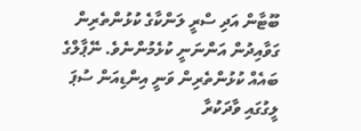ބޫޓާން އަދި ސްރީ ލަންކާގެ ކުޅުންތެރިން ގަވާއިދުން އަންނަނީ ކުޅެމުންނެވެ. ނޭޕާލްގެ ބައެއް ކުޅުންތެރިން ވަނީ އިންޑިއަން ސުޕަ ލީގުގައި ވާދަކުރާ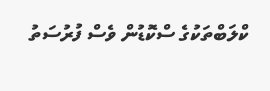ކްލަބްތަކުގެ ސްކޮޑުން ވެސް ފުރުސަތު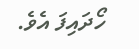ހޯދައިފަ އެވެ.